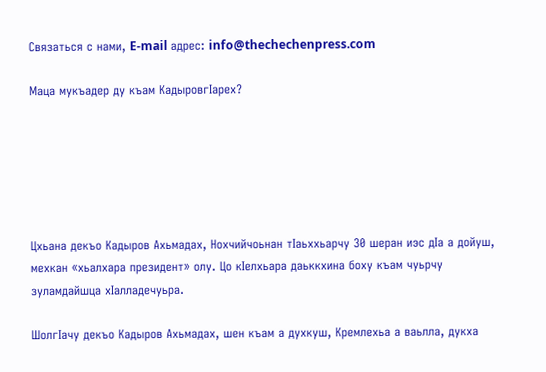Связаться с нами, E-mail адрес: info@thechechenpress.com

Маца мукъадер ду къам КадыровгIарех?






Цхьана декъо Кадыров Ахьмадах, Нохчийчоьнан тIаьххьарчу 30 шеран иэс дIа а дойуш, мехкан «хьалхара президент» олу. Цо кIелхьара даьккхина боху къам чуьрчу зуламдайшца хIалладечуьра.

ШолгIачу декъо Кадыров Ахьмадах, шен къам а духкуш, Кремлехьа а ваьлла, дукха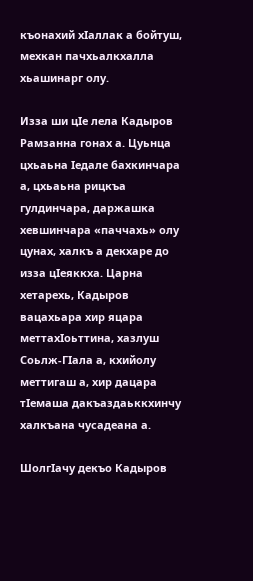къонахий хIаллак а бойтуш, мехкан пачхьалкхалла хьашинарг олу.

Изза ши цIе лела Кадыров Рамзанна гонах а. Цуьнца цхьаьна Iедале бахкинчара а, цхьаьна рицкъа гулдинчара, даржашка хевшинчара «паччахь» олу цунах, халкъ а декхаре до изза цIеяккха. Царна хетарехь, Кадыров вацахьара хир яцара меттахIоьттина, хазлуш Соьлж-ГIала а, кхийолу меттигаш а, хир дацара тIемаша дакъаздаьккхинчу халкъана чусадеана а.

ШолгIачу декъо Кадыров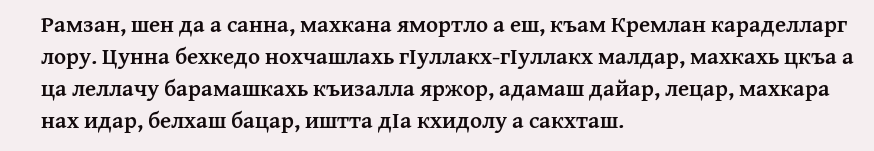Рамзан, шен да а санна, махкана ямортло а еш, къам Кремлан караделларг лору. Цунна бехкедо нохчашлахь гIуллакх-гIуллакх малдар, махкахь цкъа а ца леллачу барамашкахь къизалла яржор, адамаш дайар, лецар, махкара нах идар, белхаш бацар, иштта дIа кхидолу а сакхташ.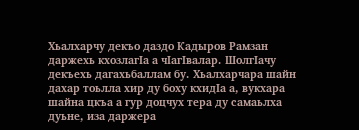Хьалхарчу декъо даздо Кадыров Рамзан даржехь кхозлагIа а чIагIвалар. ШолгIачу декъехь дагахьбаллам бу. Хьалхарчара шайн дахар тоьлла хир ду боху кхидIа а, вукхара шайна цкъа а гур доцчух тера ду самаьлха дуьне, иза даржера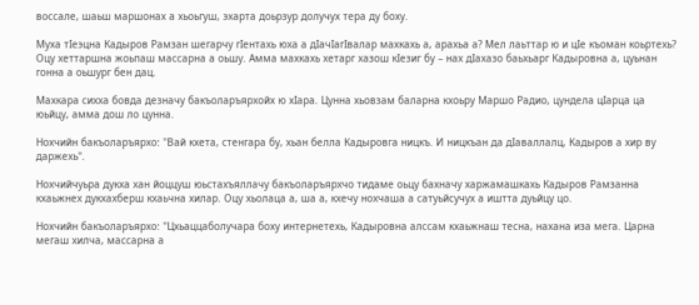воссале, шаьш маршонах а хьоьгуш, эхарта доьрзур долучух тера ду боху.

Муха тIеэцна Кадыров Рамзан шегарчу гIентахь юха а дIачIагIвалар махкахь а, арахьа а? Мел лаьттар ю и цIе къоман коьртехь? Оцу хеттаршна жоьпаш массарна а оьшу. Амма махкахь хетарг хазош кIезиг бу – нах дIахазо баьхьарг Кадыровна а, цуьнан гонна а оьшург бен дац.

Махкара сихха бовда дезначу бакъоларъярхойх ю хIара. Цунна хьовзам баларна кхоьру Маршо Радио, цундела цIарца ца юьйцу, амма дош ло цунна.

Нохчийн бакъоларъярхо: "Вай кхета, стенгара бу, хьан белла Кадыровга ницкъ. И ницкъан да дIаваллалц, Кадыров а хир ву даржехь".

Нохчийчуьра дукха хан йоццуш юьстахъяллачу бакъоларъярхчо тидаме оьцу бахначу харжамашкахь Кадыров Рамзанна кхаьжнех дукхахберш кхаьчна хилар. Оцу хьолаца а, ша а, кхечу нохчаша а сатуьйсучух а иштта дуьйцу цо.

Нохчийн бакъоларъярхо: "Цхьаццаболучара боху интернетехь, Кадыровна алссам кхаьжнаш тесна, нахана иза мега. Царна мегаш хилча, массарна а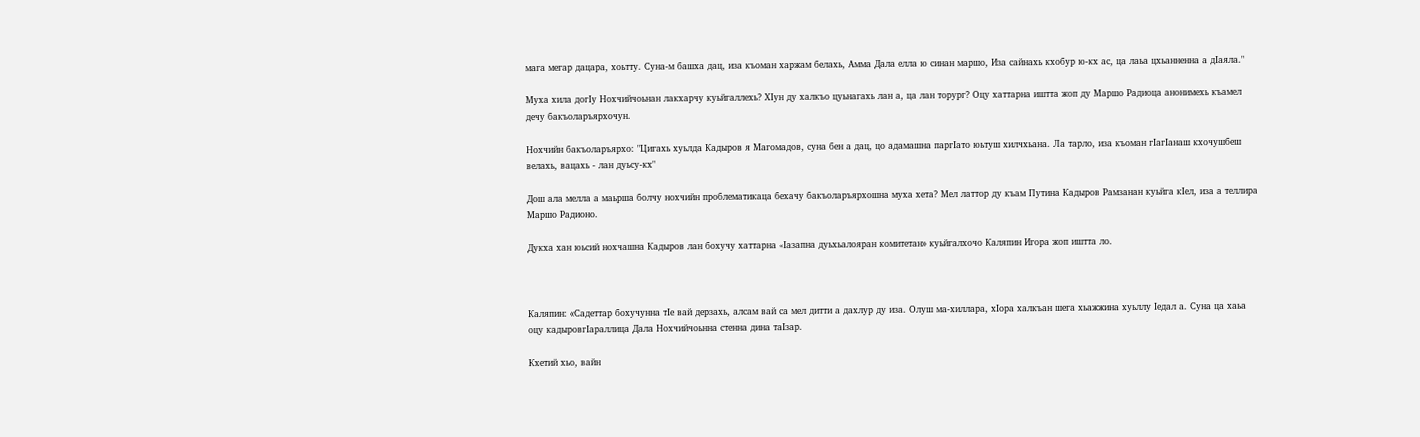мага мегар дацара, хоьтту. Суна-м башха дац, иза къоман харжам белахь, Амма Дала елла ю синан маршо, Иза сайнахь кхобур ю-кх ас, ца лаьа цхьанненна а дIаяла."

Муха хила догIу Нохчийчоьнан лакхарчу куьйгаллехь? ХIун ду халкъо цуьнагахь лан а, ца лан торург? Оцу хаттарна иштта жоп ду Маршо Радиоца анонимехь къамел дечу бакъоларъярхочун.

Нохчийн бакъоларъярхо: "Цигахь хуьлда Кадыров я Магомадов, суна бен а дац, цо адамашна паргIато юьтуш хилчхьана. Ла тарло, иза къоман гIагIанаш кхочушбеш велахь, вацахь - лан дуьсу-кх"

Дош ала мелла а маьрша болчу нохчийн проблематикаца бехачу бакъоларъярхошна муха хета? Мел латтор ду къам Путина Кадыров Рамзанан куьйга кIел, иза а теллира Маршо Радионо.

Дукха хан юьсий нохчашна Кадыров лан бохучу хаттарна «Iазапна дуьхьалояран комитетан» куьйгалхочо Каляпин Игора жоп иштта ло.



Каляпин: «Садеттар бохучунна тIе вай дерзахь, алсам вай са мел дитти а дахлур ду иза. Олуш ма-хиллара, хIора халкъан шега хьажжина хуьллу Iедал а. Суна ца хаьа оцу кадыровгIараллица Дала Нохчийчоьнна стенна дина таIзар.

Кхетий хьо, вайн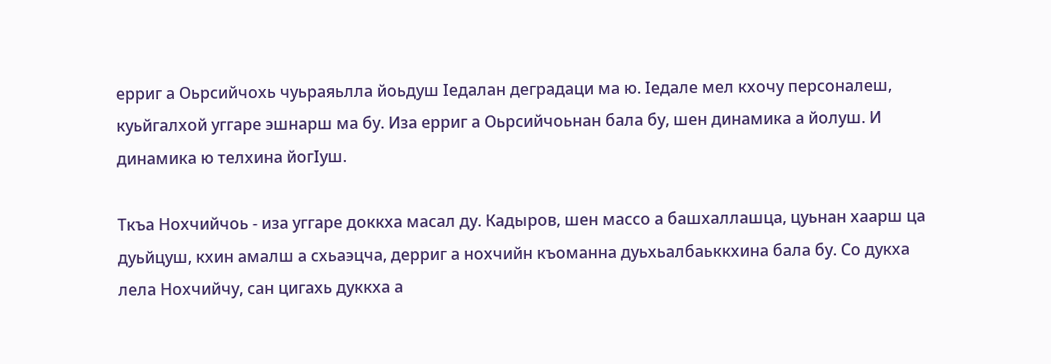ерриг а Оьрсийчохь чуьраяьлла йоьдуш Iедалан деградаци ма ю. Iедале мел кхочу персоналеш, куьйгалхой уггаре эшнарш ма бу. Иза ерриг а Оьрсийчоьнан бала бу, шен динамика а йолуш. И динамика ю телхина йогIуш.

Ткъа Нохчийчоь - иза уггаре доккха масал ду. Кадыров, шен массо а башхаллашца, цуьнан хаарш ца дуьйцуш, кхин амалш а схьаэцча, дерриг а нохчийн къоманна дуьхьалбаьккхина бала бу. Со дукха лела Нохчийчу, сан цигахь дуккха а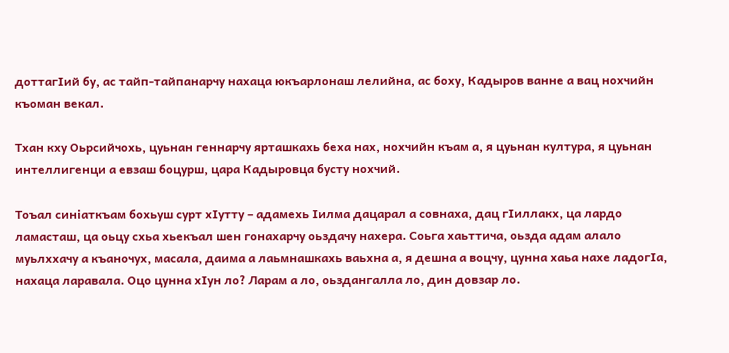доттагIий бу, ас тайп-тайпанарчу нахаца юкъарлонаш лелийна, ас боху, Кадыров ванне а вац нохчийн къоман векал.

Тхан кху Оьрсийчохь, цуьнан геннарчу ярташкахь беха нах, нохчийн къам а, я цуьнан култура, я цуьнан интеллигенци а евзаш боцурш, цара Кадыровца бусту нохчий.

Тоъал синiаткъам бохьуш сурт хIутту – адамехь Iилма дацарал а совнаха, дац гIиллакх, ца лардо ламасташ, ца оьцу схьа хьекъал шен гонахарчу оьздачу нахера. Соьга хаьттича, оьзда адам алало муьлххачу а къаночух, масала, даима а лаьмнашкахь ваьхна а, я дешна а воцчу, цунна хаьа нахе ладогIа, нахаца ларавала. Оцо цунна хIун ло? Ларам а ло, оьздангалла ло, дин довзар ло.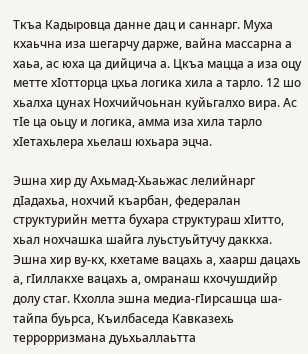Ткъа Кадыровца данне дац и саннарг. Муха кхаьчна иза шегарчу дарже, вайна массарна а хаьа, ас юха ца дийцича а. Цкъа мацца а иза оцу метте хIотторца цхьа логика хила а тарло. 12 шо хьалха цунах Нохчийчоьнан куйьгалхо вира. Ас тIе ца оьцу и логика, амма иза хила тарло хIетахьлера хьелаш юхьара эцча.

Эшна хир ду Ахьмад-Хьаьжас лелийнарг дIадахьа, нохчий къарбан, федералан структурийн метта бухара структураш хIитто, хьал нохчашка шайга луьстуьйтучу даккха. Эшна хир ву-кх, кхетаме вацахь а, хаарш дaцахь а, гIиллакхe вацахь а, омранаш кхочушдийр долу стаг. Кхолла эшна медиа-гIирсашца ша-тайпа буьрса, Къилбаседа Кавказехь террорризмана дуьхьаллаьтта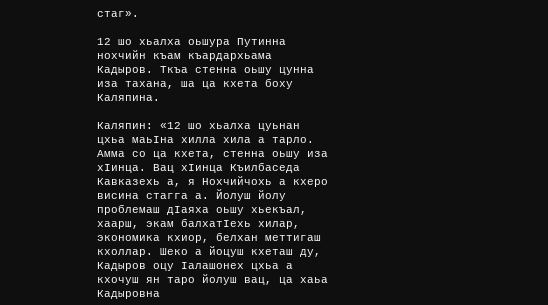стаг».

12 шо хьалха оьшура Путинна нохчийн къам къардархьама Кадыров. Ткъа стенна оьшу цунна иза тахана, ша ца кхета боху Каляпина.

Каляпин: «12 шо хьалха цуьнан цхьа маьIна хилла хила а тарло. Амма со ца кхета, стенна оьшу иза хIинца. Вац хIинца Къилбаседа Кавказехь а, я Нохчийчохь а кхеро висина стагга а. Йолуш йолу проблемаш дIаяха оьшу хьекъал, хаарш, экам балхатIехь хилар, экономика кхиор, белхан меттигаш кхоллар. Шеко а йоцуш кхеташ ду, Кадыров оцу Iалашонех цхьа а кхочуш ян таро йолуш вац, ца хаьа Кадыровна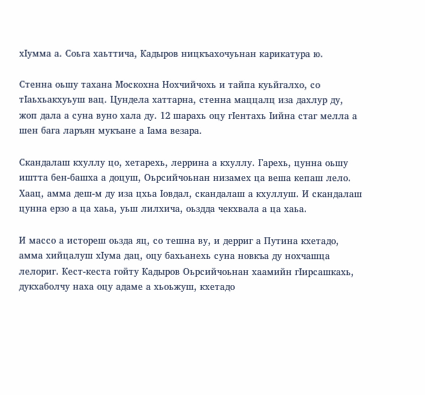хIумма а. Соьга хаьттича, Кадыров ницкъахочуьнан карикатура ю.

Стенна оьшу тахана Москохна Нохчийчохь и тайпа куьйгалхо, со тIаьхьакхуьуш вац. Цундела хаттарна, стенна маццалц иза дахлур ду, жоп дала а суна вуно хала ду. 12 шарахь оцу гIентахь Iийна стаг мелла а шен бага ларъян мукъане а Iама везара.

Скандалаш кхуллу цо, хетарехь, леррина а кхуллу. Гарехь, цунна оьшу иштта бен-башха а доцуш, Оьрсийчоьнан низамех ца веша кепаш лело. Хаац, амма деш-м ду иза цхьа Iовдал, скандалаш а кхуллуш. И скандалаш цунна ерзо а ца хаьа, уьш лилхича, оьздда чекхвала а ца хаьа.

И массо а истореш оьзда яц, со тешна ву, и дерриг а Путина кхетадо, амма хийцалуш хIума дац, оцу бахьанехь суна новкъа ду нохчашца лелориг. Кест-кеста гойту Кадыров Оьрсийчоьнан хаамийн гIирсашкахь, дукхаболчу наха оцу адаме а хьоьжуш, кхетадо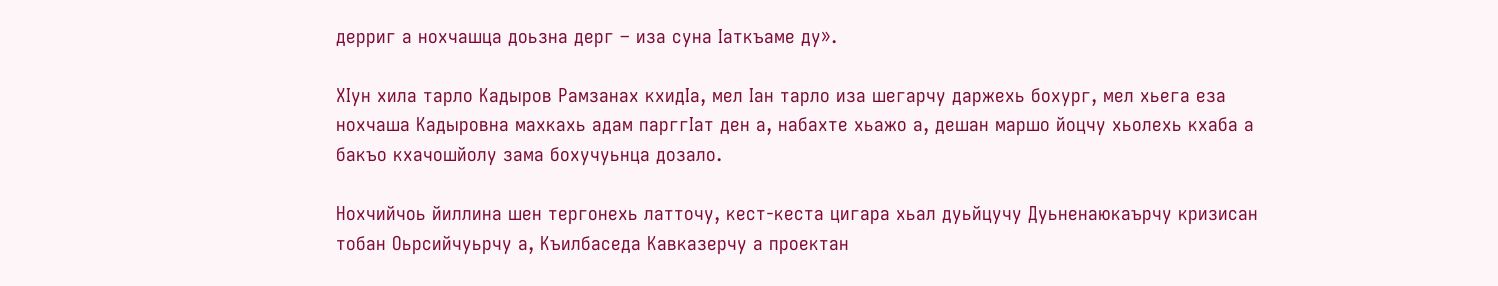дерриг а нохчашца доьзна дерг – иза суна Iаткъаме ду».

ХIун хила тарло Кадыров Рамзанах кхидIа, мел Iан тарло иза шегарчу даржехь бохург, мел хьега еза нохчаша Кадыровна махкахь адам парггIат ден а, набахте хьажо а, дешан маршо йоцчу хьолехь кхаба а бакъо кхачошйолу зама бохучуьнца дозало.

Нохчийчоь йиллина шен тергонехь латточу, кест-кеста цигара хьал дуьйцучу Дуьненаюкаърчу кризисан тобан Оьрсийчуьрчу а, Къилбаседа Кавказерчу а проектан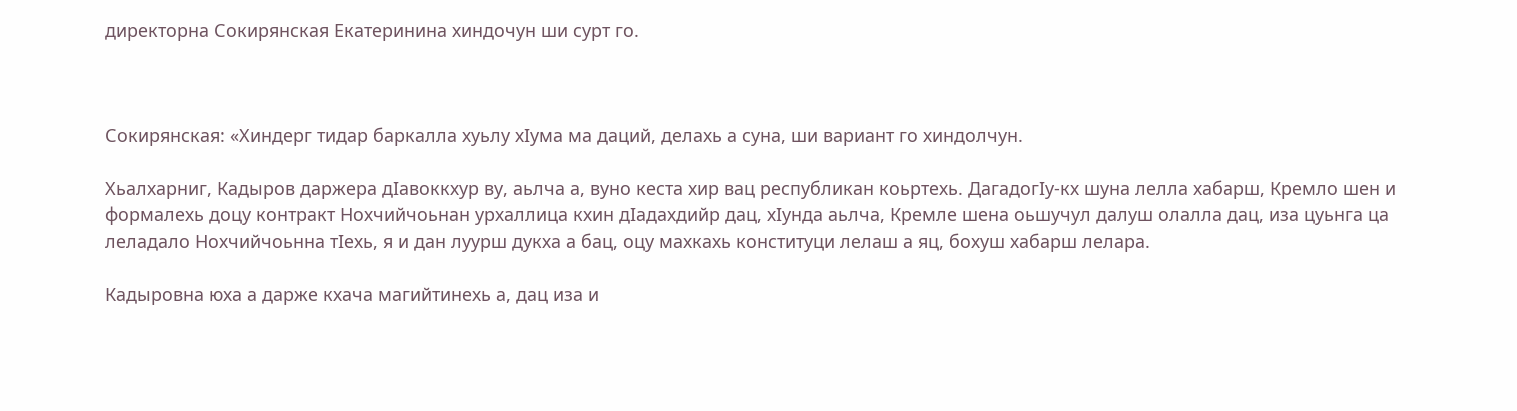директорна Сокирянская Екатеринина хиндочун ши сурт го.



Сокирянская: «Хиндерг тидар баркалла хуьлу хIума ма даций, делахь а суна, ши вариант го хиндолчун.

Хьалхарниг, Кадыров даржера дIавоккхур ву, аьлча а, вуно кеста хир вац республикан коьртехь. ДагадогIу-кх шуна лелла хабарш, Кремло шен и формалехь доцу контракт Нохчийчоьнан урхаллица кхин дIадахдийр дац, хIунда аьлча, Кремле шена оьшучул далуш олалла дац, иза цуьнга ца леладало Нохчийчоьнна тIехь, я и дан луурш дукха а бац, оцу махкахь конституци лелаш а яц, бохуш хабарш лелара.

Кадыровна юха а дарже кхача магийтинехь а, дац иза и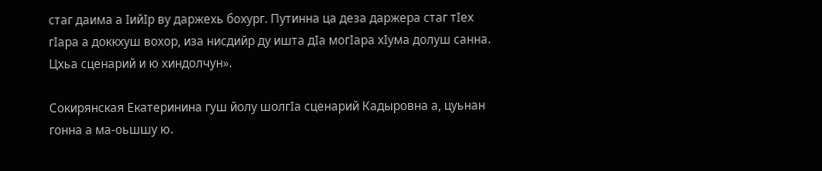стаг даима а IийIр ву даржехь бохург. Путинна ца деза даржера стаг тIех гIара а доккхуш вохор, иза нисдийр ду ишта дIа могIара хIума долуш санна. Цхьа сценарий и ю хиндолчун».

Сокирянская Екатеринина гуш йолу шолгIа сценарий Кадыровна а, цуьнан гонна а ма-оьшшу ю.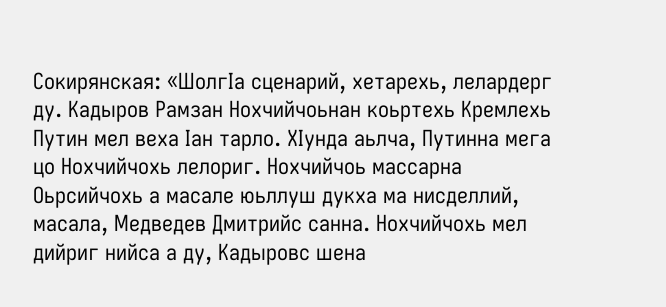Сокирянская: «ШолгIа сценарий, хетарехь, лелардерг ду. Кадыров Рамзан Нохчийчоьнан коьртехь Кремлехь Путин мел веха Iан тарло. ХIунда аьлча, Путинна мега цо Нохчийчохь лелориг. Нохчийчоь массарна Оьрсийчохь а масале юьллуш дукха ма нисделлий, масала, Медведев Дмитрийс санна. Нохчийчохь мел дийриг нийса а ду, Кадыровс шена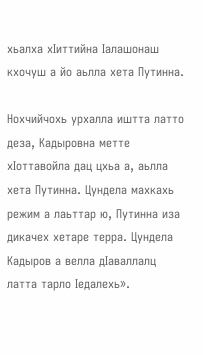хьалха хIиттийна Iалашонаш кхочуш а йо аьлла хета Путинна.

Нохчийчохь урхалла иштта латто деза, Кадыровна метте хIоттавойла дац цхьа а, аьлла хета Путинна. Цундела махкахь режим а лаьттар ю, Путинна иза дикачех хетаре терра. Цундела Кадыров а велла дIаваллалц латта тарло Iедалехь».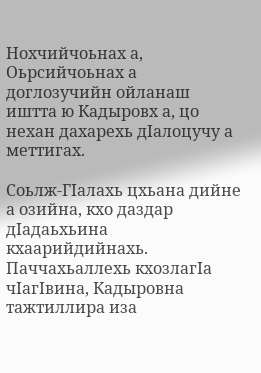Нохчийчоьнах а, Оьрсийчоьнах а доглозучийн ойланаш иштта ю Кадыровх а, цо нехан дахарехь дIалоцучу а меттигах.

Соьлж-ГIалахь цхьана дийне а озийна, кхо даздар дIадаьхьина кхаарийдийнахь. Паччахьаллехь кхозлагIа чIагIвина, Кадыровна тажтиллира иза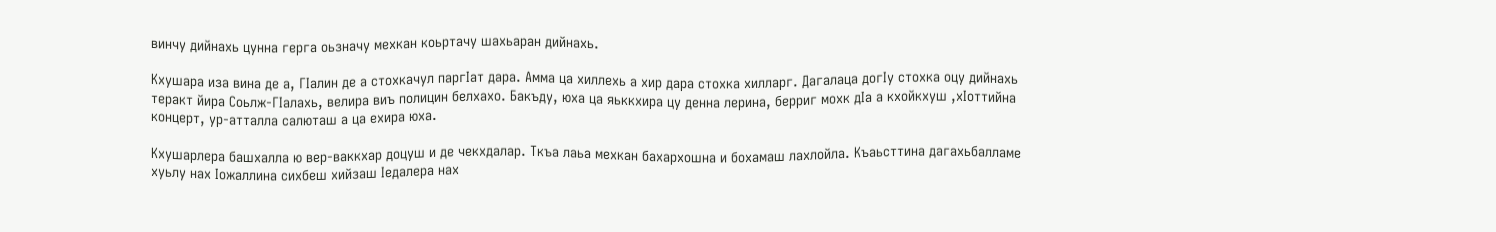винчу дийнахь цунна герга оьзначу мехкан коьртачу шахьаран дийнахь.

Кхушара иза вина де а, ГIалин де а стохкачул паргIат дара. Амма ца хиллехь а хир дара стохка хилларг. Дагалаца догIу стохка оцу дийнахь теракт йира Соьлж-ГIалахь, велира виъ полицин белхахо. Бакъду, юха ца яьккхира цу денна лерина, берриг мохк дIа а кхойкхуш ,хIоттийна концерт, ур-атталла салюташ а ца ехира юха.

Кхушарлера башхалла ю вер-ваккхар доцуш и де чекхдалар. Ткъа лаьа мехкан бахархошна и бохамаш лахлойла. Къаьсттина дагахьбалламе хуьлу нах Iожаллина сихбеш хийзаш Iедалера нах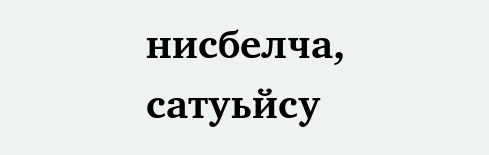нисбелча, сатуьйсу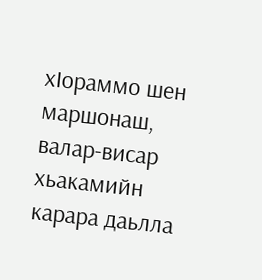хIораммо шен маршонаш, валар-висар хьакамийн карара даьлла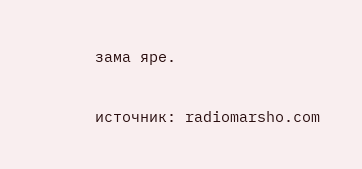зама яре.

источник: radiomarsho.com